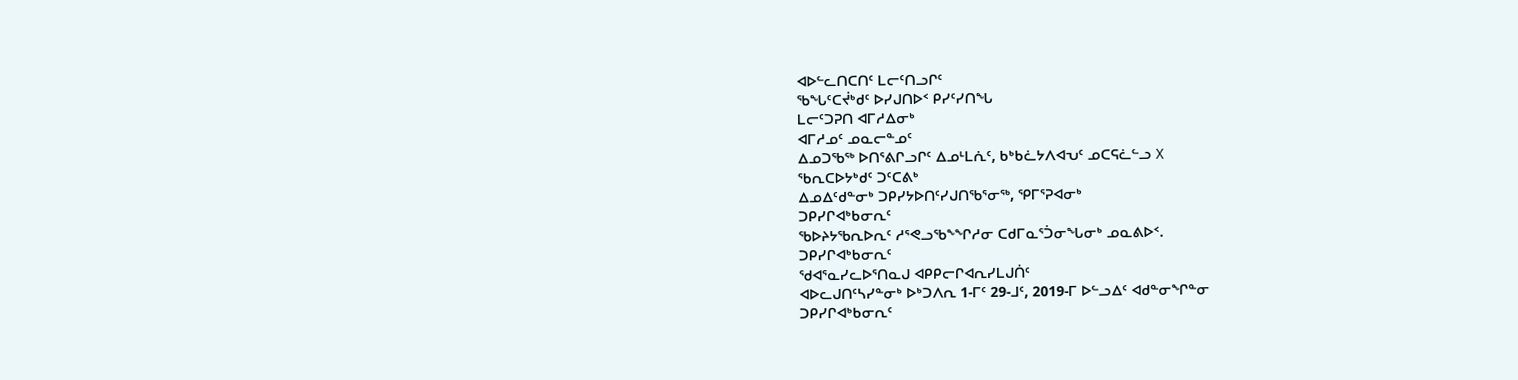ᐊᐅᓪᓚᑎᑕᑎᑦ ᒪᓕᑦᑎᓗᒋᑦ
ᖃᖓᑦᑕᔫᒃᑯᑦ ᐅᓯᒍᑎᐅᑉ ᑭᓯᑦᓯᑎᖓ
ᒪᓕᑦᑐᕈᑎ ᐊᒥᓱᐃᓂᒃ
ᐊᒥᓱᓄᑦ ᓄᓇᓕᓐᓄᑦ
ᐃᓄᑐᖃᖅ ᐅᑎᕐᕕᒋᓗᒋᑦ ᐃᓄᒻᒪᕇᑦ, ᑲᒃᑲᓛᔭᐱᐊᕃᑦ ᓄᑕᕋᓛᓪᓗ X
ᕐᑲᕆᑕᐅᔭᒃᑯᑦ ᑐᑦᑕᕕᒃ
ᐃᓄᐃᑦᑯᓐᓂᒃ ᑐᑭᓯᔭᐅᑎᑦᓯᒍᑎᖃᕐᓂᖅ, ᕿᒥᕐᕈᐊᓂᒃ
ᑐᑭᓯᒋᐊᒃᑲᓂᕆᑦ
ᖃᐅᔨᔭᖃᕆᐅᕆᑦ ᓱᕐᕙᓗᖃᖕᖏᓱᓂ ᑕᑯᒥᓇᕐᑑᓂᖓᓂᒃ ᓄᓇᕕᐅᑉ.
ᑐᑭᓯᒋᐊᒃᑲᓂᕆᑦ
ᖁᐊᕐᓇᓯᓚᐅᕐᑎᓇᒍ ᐊᑭᑭᓕᒋᐊᕆᓯᒪᒍᑏᑦ
ᐊᐅᓚᒍᑎᑦᓴᓯᓐᓂᒃ ᐅᒃᑐᐱᕆ 1-ᒥᑦ 29-ᒧᑦ, 2019-ᒥ ᐅᓪᓗᐃᑦ ᐊᑯᓐᓂᖏᓐᓂ
ᑐᑭᓯᒋᐊᒃᑲᓂᕆᑦ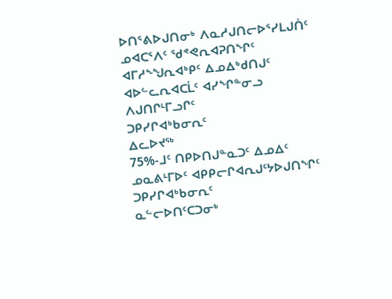ᐅᑎᕐᕕᐅᒍᑎᓂᒃ ᐱᓇᓱᒍᑎᓕᐅᕐᓯᒪᒍᑏᑦ
ᓄᐊᑕᕐᐱᑦ ᖁᕝᕙᕆᐊᕈᑎᖏᑦ ᐊᒥᓱᖕᖑᕆᐊᒃᑭᑦ ᐃᓄᐃᒃᑯᑎᒍᑦ ᐊᐅᓪᓚᕆᐊᑕᒫᑦ ᐊᓯᖏᓐᓂᓗ ᐱᒍᑎᒋᒻᒥᓗᒋᑦ
ᑐᑭᓯᒋᐊᒃᑲᓂᕆᑦ
ᐃᓚᐅᔪᖅ
75%-ᒧᑦ ᑎᑭᐅᑎᒍᓐᓇᑐᑦ ᐃᓄᐃᑦ ᓄᓇᕕᒻᒥᐅᑦ ᐊᑭᑭᓕᒋᐊᕆᒍᑦᔭᐅᒍᑎᖏᑦ
ᑐᑭᓯᒋᐊᒃᑲᓂᕆᑦ
ᓇᓪᓕᐅᑎᑦᑕᑐᓂᒃ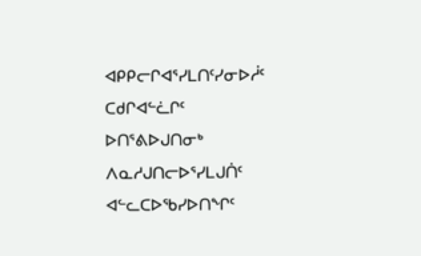ᐊᑭᑭᓕᒋᐊᕐᓯᒪᑎᑦᓯᓂᐅᓲᑦ
ᑕᑯᒋᐊᓪᓛᒋᑦ
ᐅᑎᕐᕕᐅᒍᑎᓂᒃ ᐱᓇᓱᒍᑎᓕᐅᕐᓯᒪᒍᑏᑦ
ᐊᓪᓚᑕᐅᖃᓯᐅᑎᖏᑦ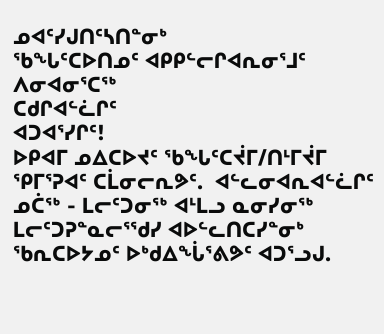ᓄᐊᑦᓯᒍᑎᑦᓴᑎᓐᓂᒃ
ᖃᖓᑦᑕᐅᑎᓄᑦ ᐊᑭᑭᓪᓕᒋᐊᕆᓂᕐᒧᑦ ᐱᓂᐊᓂᕐᑕᖅ
ᑕᑯᒋᐊᓪᓛᒋᑦ
ᐊᑐᐊᕐᓯᒋᑦ!
ᐅᑭᐊᒥ ᓄᐃᑕᐅᔪᑦ ᖃᖓᑦᑕᔫᒥ/ᑎᒻᒥᔫᒥ ᕿᒥᕐᕈᐊᑦ ᑕᒫᓂᓕᕆᕗᑦ.  ᐊᓪᓚᓂᐊᕆᐊᓪᓛᒋᑦ
ᓄᑖᖅ - ᒪᓕᑦᑐᓂᖅ ᐊᒻᒪᓗ ᓇᓂᓯᓂᖅ
ᒪᓕᑦᑐᕈᓐᓇᓕᕐᖁᓯ ᐊᐅᓪᓚᑎᑕᓯᓐᓂᒃ ᖃᕆᑕᐅᔭᓄᑦ ᐅᒃᑯᐃᖔᕐᕕᕗᑦ ᐊᑐᕐᓗᒍ.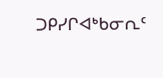ᑐᑭᓯᒋᐊᒃᑲᓂᕆᑦ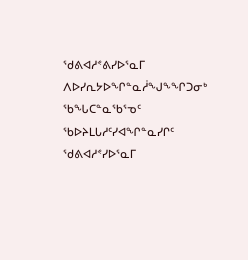ᖁᕕᐊᓱᕝᕕᓯᐅᕐᓇᒥ ᐱᐅᓯᕆᔭᐅᖏᓐᓇᓲᖑᖕᖏᑐᓂᒃ ᖃᖓᑕᓐᓇᖃᕐᓀᑦ
ᖃᐅᔨᒪᒐᓱᑦᓯᐊᖏᓐᓇᓯᒋᑦ ᖁᕕᐊᓱᕝᓯᐅᕐᓇᒥ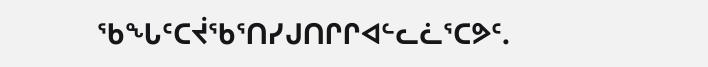ᖃᖓᑦᑕᔫᖃᕐᑎᓯᒍᑎᒋᒋᐊᓪᓚᓛᕐᑕᕗᑦ.